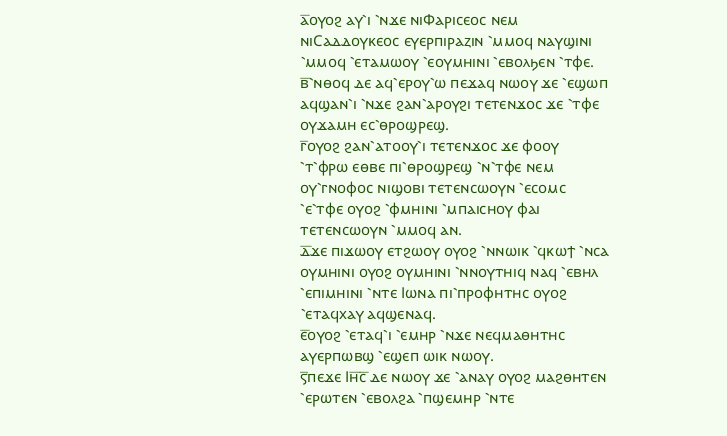ⲁ̅ⲟⲩⲟϩ ⲁⲩ⳿ⲓ ⳿ⲛϫⲉ ⲛⲓⲪⲁⲣⲓⲥⲉⲟⲥ ⲛⲉⲙ ⲛⲓⲤⲁⲇⲇⲟⲩⲕⲉⲟⲥ ⲉⲩⲉⲣⲡⲓⲣⲁⲍⲓⲛ ⳿ⲙⲙⲟϥ ⲛⲁⲩϣⲓⲛⲓ ⳿ⲙⲙⲟϥ ⳿ⲉⲧⲁⲙⲱⲟⲩ ⳿ⲉⲟⲩⲙⲏⲓⲛⲓ ⳿ⲉⲃⲟⲗϧⲉⲛ ⳿ⲧⲫⲉ.
ⲃ̅⳿ⲛⲑⲟϥ ⲇⲉ ⲁϥ⳿ⲉⲣⲟⲩ⳿ⲱ ⲡⲉϫⲁϥ ⲛⲱⲟⲩ ϫⲉ ⳿ⲉϣⲱⲡ ⲁϥϣⲁⲛ⳿ⲓ ⳿ⲛϫⲉ ϩⲁⲛ⳿ⲁⲣⲟⲩϩⲓ ⲧⲉⲧⲉⲛϫⲟⲥ ϫⲉ ⳿ⲧⲫⲉ ⲟⲩϫⲁⲙⲏ ⲉⲥ⳿ⲑⲣⲟϣⲣⲉϣ.
ⲅ̅ⲟⲩⲟϩ ϩⲁⲛ⳿ⲁⲧⲟⲟⲩ⳿ⲓ ⲧⲉⲧⲉⲛϫⲟⲥ ϫⲉ ⲫⲟⲟⲩ ⳿ⲧ⳿ⲫⲣⲱ ⲉⲑⲃⲉ ⲡⲓ⳿ⲑⲣⲟϣⲣⲉϣ ⳿ⲛ⳿ⲧⲫⲉ ⲛⲉⲙ ⲟⲩ⳿ⲅⲛⲟⲫⲟⲥ ⲛⲓϣⲟⲃⲓ ⲧⲉⲧⲉⲛⲥⲱⲟⲩⲛ ⳿ⲉⲥⲟⲙⲥ ⳿ⲉ⳿ⲧⲫⲉ ⲟⲩⲟϩ ⳿ⲫⲙⲏⲓⲛⲓ ⳿ⲙⲡⲁⲓⲥⲏⲟⲩ ⲫⲁⲓ ⲧⲉⲧⲉⲛⲥⲱⲟⲩⲛ ⳿ⲙⲙⲟϥ ⲁⲛ.
ⲇ̅ϫⲉ ⲡⲓϫⲱⲟⲩ ⲉⲧϩⲱⲟⲩ ⲟⲩⲟϩ ⳿ⲛⲛⲱⲓⲕ ⳿ϥⲕⲱϯ ⳿ⲛⲥⲁ ⲟⲩⲙⲏⲓⲛⲓ ⲟⲩⲟϩ ⲟⲩⲙⲏⲓⲛⲓ ⳿ⲛⲛⲟⲩⲧⲏⲓϥ ⲛⲁϥ ⳿ⲉⲃⲏⲗ ⳿ⲉⲡⲓⲙⲏⲓⲛⲓ ⳿ⲛⲧⲉ Ⲓⲱⲛⲁ ⲡⲓ⳿ⲡⲣⲟⲫⲏⲧⲏⲥ ⲟⲩⲟϩ ⳿ⲉⲧⲁϥⲭⲁⲩ ⲁϥϣⲉⲛⲁϥ.
ⲉ̅ⲟⲩⲟϩ ⳿ⲉⲧⲁϥ⳿ⲓ ⳿ⲉⲙⲏⲣ ⳿ⲛϫⲉ ⲛⲉϥⲙⲁⲑⲏⲧⲏⲥ ⲁⲩⲉⲣⲡⲱⲃϣ ⳿ⲉϣⲉⲡ ⲱⲓⲕ ⲛⲱⲟⲩ.
ⲋ̅ⲡⲉϫⲉ Ⲓⲏ̅ⲥ̅ ⲇⲉ ⲛⲱⲟⲩ ϫⲉ ⳿ⲁⲛⲁⲩ ⲟⲩⲟϩ ⲙⲁϩⲑⲏⲧⲉⲛ ⳿ⲉⲣⲱⲧⲉⲛ ⳿ⲉⲃⲟⲗϩⲁ ⳿ⲡϣⲉⲙⲏⲣ ⳿ⲛⲧⲉ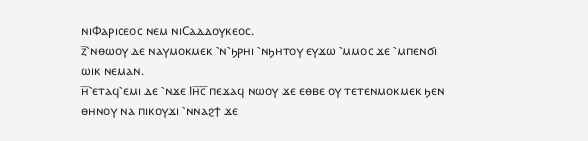ⲛⲓⲪⲁⲣⲓⲥⲉⲟⲥ ⲛⲉⲙ ⲛⲓⲤⲁⲇⲇⲟⲩⲕⲉⲟⲥ.
ⲍ̅⳿ⲛⲑⲱⲟⲩ ⲇⲉ ⲛⲁⲩⲙⲟⲕⲙⲉⲕ ⳿ⲛ⳿ϧⲣⲏⲓ ⳿ⲛϧⲏⲧⲟⲩ ⲉⲩϫⲱ ⳿ⲙⲙⲟⲥ ϫⲉ ⳿ⲙⲡⲉⲛϭⲓ ⲱⲓⲕ ⲛⲉⲙⲁⲛ.
ⲏ̅⳿ⲉⲧⲁϥ⳿ⲉⲙⲓ ⲇⲉ ⳿ⲛϫⲉ Ⲓⲏ̅ⲥ̅ ⲡⲉϫⲁϥ ⲛⲱⲟⲩ ϫⲉ ⲉⲑⲃⲉ ⲟⲩ ⲧⲉⲧⲉⲛⲙⲟⲕⲙⲉⲕ ϧⲉⲛ ⲑⲏⲛⲟⲩ ⲛⲁ ⲡⲓⲕⲟⲩϫⲓ ⳿ⲛⲛⲁϩϯ ϫⲉ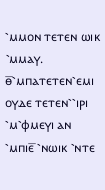⳿ⲙⲙⲟⲛ ⲧⲉⲧⲉⲛ ⲱⲓⲕ ⳿ⲙⲙⲁⲩ.
ⲑ̅⳿ⲙⲡⲁⲧⲉⲧⲉⲛ⳿ⲉⲙⲓ ⲟⲩⲇⲉ ⲧⲉⲧⲉⲛ⳿⳿ⲓⲣⲓ ⳿ⲙ⳿ⲫⲙⲉⲩⲓ ⲁⲛ ⳿ⲙⲡⲓⲉ̅ ⳿ⲛⲱⲓⲕ ⳿ⲛⲧⲉ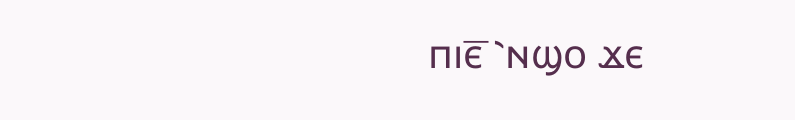ⲡⲓⲉ̅ ⳿ⲛϣⲟ ϫⲉ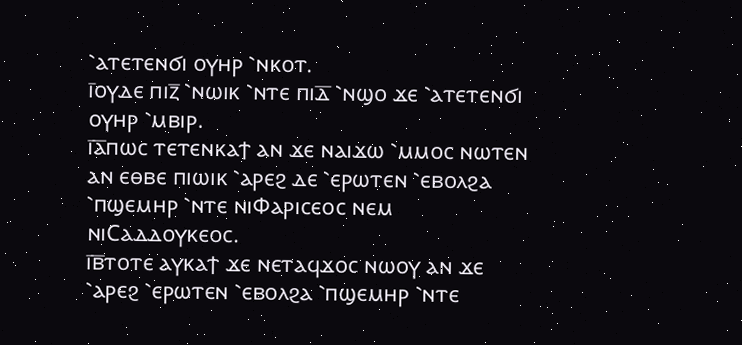⳿ⲁⲧⲉⲧⲉⲛϭⲓ ⲟⲩⲏⲣ ⳿ⲛⲕⲟⲧ.
ⲓ̅ⲟⲩⲇⲉ ⲡⲓⲍ̅ ⳿ⲛⲱⲓⲕ ⳿ⲛⲧⲉ ⲡⲓⲇ̅ ⳿ⲛϣⲟ ϫⲉ ⳿ⲁⲧⲉⲧⲉⲛϭⲓ ⲟⲩⲏⲣ ⳿ⲙⲃⲓⲣ.
ⲓ̅ⲁ̅ⲡⲱⲥ ⲧⲉⲧⲉⲛⲕⲁϯ ⲁⲛ ϫⲉ ⲛⲁⲓϫⲱ ⳿ⲙⲙⲟⲥ ⲛⲱⲧⲉⲛ ⲁⲛ ⲉⲑⲃⲉ ⲡⲓⲱⲓⲕ ⳿ⲁⲣⲉϩ ⲇⲉ ⳿ⲉⲣⲱⲧⲉⲛ ⳿ⲉⲃⲟⲗϩⲁ ⳿ⲡϣⲉⲙⲏⲣ ⳿ⲛⲧⲉ ⲛⲓⲪⲁⲣⲓⲥⲉⲟⲥ ⲛⲉⲙ ⲛⲓⲤⲁⲇⲇⲟⲩⲕⲉⲟⲥ.
ⲓ̅ⲃ̅ⲧⲟⲧⲉ ⲁⲩⲕⲁϯ ϫⲉ ⲛⲉⲧⲁϥϫⲟⲥ ⲛⲱⲟⲩ ⲁⲛ ϫⲉ ⳿ⲁⲣⲉϩ ⳿ⲉⲣⲱⲧⲉⲛ ⳿ⲉⲃⲟⲗϩⲁ ⳿ⲡϣⲉⲙⲏⲣ ⳿ⲛⲧⲉ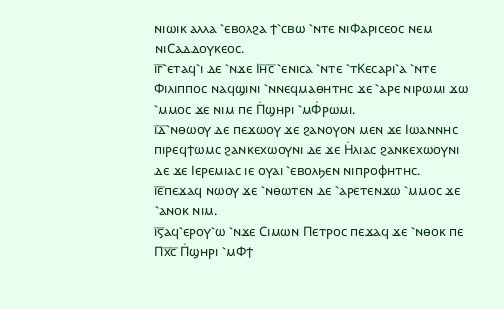ⲛⲓⲱⲓⲕ ⲁⲗⲗⲁ ⳿ⲉⲃⲟⲗϩⲁ ϯ⳿ⲥⲃⲱ ⳿ⲛⲧⲉ ⲛⲓⲪⲁⲣⲓⲥⲉⲟⲥ ⲛⲉⲙ ⲛⲓⲤⲁⲇⲇⲟⲩⲕⲉⲟⲥ.
ⲓ̅ⲅ̅⳿ⲉⲧⲁϥ⳿ⲓ ⲇⲉ ⳿ⲛϫⲉ Ⲓⲏ̅ⲥ̅ ⳿ⲉⲛⲓⲥⲁ ⳿ⲛⲧⲉ ⳿ⲧⲔⲉⲥⲁⲣⲓ⳿ⲁ ⳿ⲛⲧⲉ Ⲫⲓⲗⲓⲡⲡⲟⲥ ⲛⲁϥϣⲓⲛⲓ ⳿ⲛⲛⲉϥⲙⲁⲑⲏⲧⲏⲥ ϫⲉ ⳿ⲁⲣⲉ ⲛⲓⲣⲱⲙⲓ ϫⲱ ⳿ⲙⲙⲟⲥ ϫⲉ ⲛⲓⲙ ⲡⲉ Ⲡ̇ϣⲏⲣⲓ ⳿ⲙⲪ̇ⲣⲱⲙⲓ.
ⲓ̅ⲇ̅⳿ⲛⲑⲱⲟⲩ ⲇⲉ ⲡⲉϫⲱⲟⲩ ϫⲉ ϩⲁⲛⲟⲩⲟⲛ ⲙⲉⲛ ϫⲉ Ⲓⲱⲁⲛⲛⲏⲥ ⲡⲓⲣⲉϥϯⲱⲙⲥ ϩⲁⲛⲕⲉⲭⲱⲟⲩⲛⲓ ⲇⲉ ϫⲉ Ⲏ̇ⲗⲓⲁⲥ ϩⲁⲛⲕⲉⲭⲱⲟⲩⲛⲓ ⲇⲉ ϫⲉ Ⲓⲉⲣⲉⲙⲓⲁⲥ ⲓⲉ ⲟⲩⲁⲓ ⳿ⲉⲃⲟⲗϧⲉⲛ ⲛⲓⲡⲣⲟⲫⲏⲧⲏⲥ.
ⲓ̅ⲉ̅ⲡⲉϫⲁϥ ⲛⲱⲟⲩ ϫⲉ ⳿ⲛⲑⲱⲧⲉⲛ ⲇⲉ ⳿ⲁⲣⲉⲧⲉⲛϫⲱ ⳿ⲙⲙⲟⲥ ϫⲉ ⳿ⲁⲛⲟⲕ ⲛⲓⲙ.
ⲓ̅ⲋ̅ⲁϥ⳿ⲉⲣⲟⲩ⳿ⲱ ⳿ⲛϫⲉ Ⲥⲓⲙⲱⲛ Ⲡⲉⲧⲣⲟⲥ ⲡⲉϫⲁϥ ϫⲉ ⳿ⲛⲑⲟⲕ ⲡⲉ Ⲡⲭ̅ⲥ̅ Ⲡ̇ϣⲏⲣⲓ ⳿ⲙⲪϯ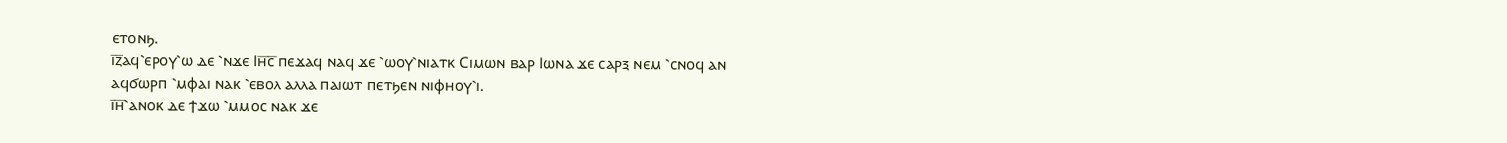ⲉⲧⲟⲛϧ.
ⲓ̅ⲍ̅ⲁϥ⳿ⲉⲣⲟⲩ⳿ⲱ ⲇⲉ ⳿ⲛϫⲉ Ⲓⲏ̅ⲥ̅ ⲡⲉϫⲁϥ ⲛⲁϥ ϫⲉ ⳿ⲱⲟⲩ⳿ⲛⲓⲁⲧⲕ Ⲥⲓⲙⲱⲛ ⲃⲁⲣ Ⲓⲱⲛⲁ ϫⲉ ⲥⲁⲣⲝ ⲛⲉⲙ ⳿ⲥⲛⲟϥ ⲁⲛ ⲁϥϭⲱⲣⲡ ⳿ⲙⲫⲁⲓ ⲛⲁⲕ ⳿ⲉⲃⲟⲗ ⲁⲗⲗⲁ ⲡⲁⲓⲱⲧ ⲡⲉⲧϧⲉⲛ ⲛⲓⲫⲏⲟⲩ⳿ⲓ.
ⲓ̅ⲏ̅⳿ⲁⲛⲟⲕ ⲇⲉ ϯϫⲱ ⳿ⲙⲙⲟⲥ ⲛⲁⲕ ϫⲉ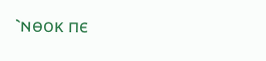⳿ⲛⲑⲟⲕ ⲡⲉ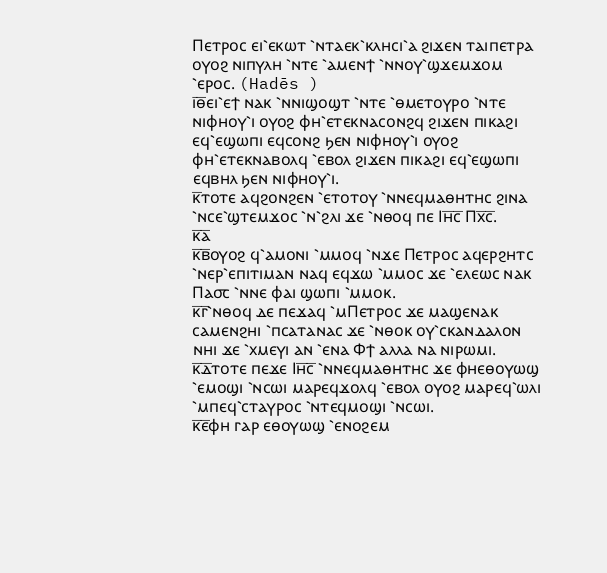Ⲡⲉⲧⲣⲟⲥ ⲉⲓ⳿ⲉⲕⲱⲧ ⳿ⲛⲧⲁⲉⲕ⳿ⲕⲗⲏⲥⲓ⳿ⲁ ϩⲓϫⲉⲛ ⲧⲁⲓⲡⲉⲧⲣⲁ ⲟⲩⲟϩ ⲛⲓⲡⲩⲗⲏ ⳿ⲛⲧⲉ ⳿ⲁⲙⲉⲛϯ ⳿ⲛⲛⲟⲩ⳿ϣϫⲉⲙϫⲟⲙ ⳿ⲉⲣⲟⲥ. (Hadēs )
ⲓ̅ⲑ̅ⲉⲓ⳿ⲉϯ ⲛⲁⲕ ⳿ⲛⲛⲓϣⲟϣⲧ ⳿ⲛⲧⲉ ⳿ⲑⲙⲉⲧⲟⲩⲣⲟ ⳿ⲛⲧⲉ ⲛⲓⲫⲏⲟⲩ⳿ⲓ ⲟⲩⲟϩ ⲫⲏ⳿ⲉⲧⲉⲕⲛⲁⲥⲟⲛϩϥ ϩⲓϫⲉⲛ ⲡⲓⲕⲁϩⲓ ⲉϥ⳿ⲉϣⲱⲡⲓ ⲉϥⲥⲟⲛϩ ϧⲉⲛ ⲛⲓⲫⲏⲟⲩ⳿ⲓ ⲟⲩⲟϩ ⲫⲏ⳿ⲉⲧⲉⲕⲛⲁⲃⲟⲗϥ ⳿ⲉⲃⲟⲗ ϩⲓϫⲉⲛ ⲡⲓⲕⲁϩⲓ ⲉϥ⳿ⲉϣⲱⲡⲓ ⲉϥⲃⲏⲗ ϧⲉⲛ ⲛⲓⲫⲏⲟⲩ⳿ⲓ.
ⲕ̅ⲧⲟⲧⲉ ⲁϥϩⲟⲛϩⲉⲛ ⳿ⲉⲧⲟⲧⲟⲩ ⳿ⲛⲛⲉϥⲙⲁⲑⲏⲧⲏⲥ ϩⲓⲛⲁ ⳿ⲛⲥⲉ⳿ϣⲧⲉⲙϫⲟⲥ ⳿ⲛ⳿ϩⲗⲓ ϫⲉ ⳿ⲛⲑⲟϥ ⲡⲉ Ⲓⲏ̅ⲥ̅ Ⲡⲭ̅ⲥ̅.
ⲕ̅ⲁ̅
ⲕ̅ⲃ̅ⲟⲩⲟϩ ϥ⳿ⲁⲙⲟⲛⲓ ⳿ⲙⲙⲟϥ ⳿ⲛϫⲉ Ⲡⲉⲧⲣⲟⲥ ⲁϥⲉⲣϩⲏⲧⲥ ⳿ⲛⲉⲣ⳿ⲉⲡⲓⲧⲓⲙⲁⲛ ⲛⲁϥ ⲉϥϫⲱ ⳿ⲙⲙⲟⲥ ϫⲉ ⳿ⲉⲗⲉⲱⲥ ⲛⲁⲕ Ⲡⲁ⳪ ⳿ⲛⲛⲉ ⲫⲁⲓ ϣⲱⲡⲓ ⳿ⲙⲙⲟⲕ.
ⲕ̅ⲅ̅⳿ⲛⲑⲟϥ ⲇⲉ ⲡⲉϫⲁϥ ⳿ⲙⲠⲉⲧⲣⲟⲥ ϫⲉ ⲙⲁϣⲉⲛⲁⲕ ⲥⲁⲙⲉⲛϩⲏⲓ ⳿ⲡⲥⲁⲧⲁⲛⲁⲥ ϫⲉ ⳿ⲛⲑⲟⲕ ⲟⲩ⳿ⲥⲕⲁⲛⲇⲁⲗⲟⲛ ⲛⲏⲓ ϫⲉ ⳿ⲭⲙⲉⲩⲓ ⲁⲛ ⳿ⲉⲛⲁ Ⲫϯ ⲁⲗⲗⲁ ⲛⲁ ⲛⲓⲣⲱⲙⲓ.
ⲕ̅ⲇ̅ⲧⲟⲧⲉ ⲡⲉϫⲉ Ⲓⲏ̅ⲥ̅ ⳿ⲛⲛⲉϥⲙⲁⲑⲏⲧⲏⲥ ϫⲉ ⲫⲏⲉⲑⲟⲩⲱϣ ⳿ⲉⲙⲟϣⲓ ⳿ⲛⲥⲱⲓ ⲙⲁⲣⲉϥϫⲟⲗϥ ⳿ⲉⲃⲟⲗ ⲟⲩⲟϩ ⲙⲁⲣⲉϥ⳿ⲱⲗⲓ ⳿ⲙⲡⲉϥ⳿ⲥⲧⲁⲩⲣⲟⲥ ⳿ⲛⲧⲉϥⲙⲟϣⲓ ⳿ⲛⲥⲱⲓ.
ⲕ̅ⲉ̅ⲫⲏ ⲅⲁⲣ ⲉⲑⲟⲩⲱϣ ⳿ⲉⲛⲟϩⲉⲙ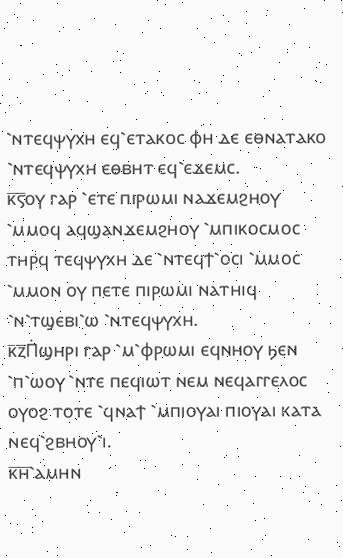⳿ⲛⲧⲉϥⲯⲩⲭⲏ ⲉϥ⳿ⲉⲧⲁⲕⲟⲥ ⲫⲏ ⲇⲉ ⲉⲑⲛⲁⲧⲁⲕⲟ ⳿ⲛⲧⲉϥⲯⲩⲭⲏ ⲉⲑⲃⲏⲧ ⲉϥ⳿ⲉϫⲉⲙⲥ.
ⲕ̅ⲋ̅ⲟⲩ ⲅⲁⲣ ⳿ⲉⲧⲉ ⲡⲓⲣⲱⲙⲓ ⲛⲁϫⲉⲙϩⲏⲟⲩ ⳿ⲙⲙⲟϥ ⲁϥϣⲁⲛϫⲉⲙϩⲏⲟⲩ ⳿ⲙⲡⲓⲕⲟⲥⲙⲟⲥ ⲧⲏⲣϥ ⲧⲉϥⲯⲩⲭⲏ ⲇⲉ ⳿ⲛⲧⲉϥϯ⳿ⲟⲥⲓ ⳿ⲙⲙⲟⲥ ⳿ⲙⲙⲟⲛ ⲟⲩ ⲡⲉⲧⲉ ⲡⲓⲣⲱⲙⲓ ⲛⲁⲧⲏⲓϥ ⳿ⲛ⳿ⲧϣⲉⲃⲓ⳿ⲱ ⳿ⲛⲧⲉϥⲯⲩⲭⲏ.
ⲕ̅ⲍ̅Ⲡ̇ϣⲏⲣⲓ ⲅⲁⲣ ⳿ⲙ⳿ⲫⲣⲱⲙⲓ ⲉϥⲛⲏⲟⲩ ϧⲉⲛ ⳿ⲡ⳿ⲱⲟⲩ ⳿ⲛⲧⲉ ⲡⲉϥⲓⲱⲧ ⲛⲉⲙ ⲛⲉϥⲁⲅⲅⲉⲗⲟⲥ ⲟⲩⲟϩ ⲧⲟⲧⲉ ⳿ϥⲛⲁϯ ⳿ⲙⲡⲓⲟⲩⲁⲓ ⲡⲓⲟⲩⲁⲓ ⲕⲁⲧⲁ ⲛⲉϥ⳿ϩⲃⲏⲟⲩ⳿ⲓ.
ⲕ̅ⲏ̅⳿ⲁⲙⲏⲛ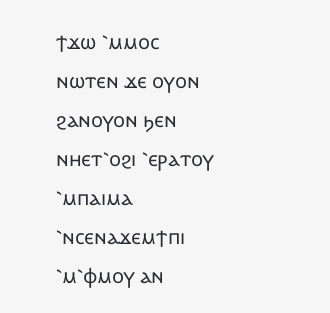ϯϫⲱ ⳿ⲙⲙⲟⲥ ⲛⲱⲧⲉⲛ ϫⲉ ⲟⲩⲟⲛ ϩⲁⲛⲟⲩⲟⲛ ϧⲉⲛ ⲛⲏⲉⲧ⳿ⲟϩⲓ ⳿ⲉⲣⲁⲧⲟⲩ ⳿ⲙⲡⲁⲓⲙⲁ ⳿ⲛⲥⲉⲛⲁϫⲉⲙϯⲡⲓ ⳿ⲙ⳿ⲫⲙⲟⲩ ⲁⲛ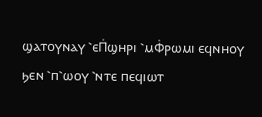ϣⲁⲧⲟⲩⲛⲁⲩ ⳿ⲉⲠ̇ϣⲏⲣⲓ ⳿ⲙⲪ̇ⲣⲱⲙⲓ ⲉϥⲛⲏⲟⲩ ϧⲉⲛ ⳿ⲡ⳿ⲱⲟⲩ ⳿ⲛⲧⲉ ⲡⲉϥⲓⲱⲧ